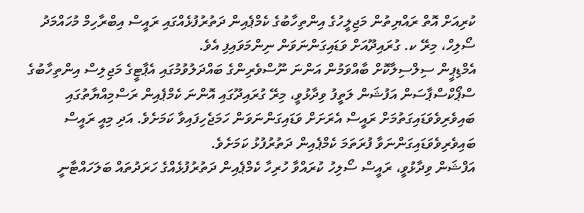ކުރިއަށް އޮތް ރައްޔިތުން މަޖިލީހުގެ އިންތިހާބުގެ ކެމްޕެއިން ދަތުރުފުޅެއްގައި ރައީސް އިބްރާހިމް މުހައްމަދު ސޯލިހް، މިރޭ ކ. ގުރައިދޫއަށް ވަޑައިގަންނަވަން ނިންމަވައިފި އެވެ.
އެމްޑިޕީން ސިލްސިލާކޮށް ބާއްވަމުން އަންނަ ނޫސްވެރިންގެ ބައްދަލުވުމުގައި އެޕާޓީގެ މަޖިލިސް އިންތިހާބުގެ ސްޕޯކްސްޕާސަން އަފުޝަން ލަތީފު ވިދާޅުވީ، މިރޭ ގުރައިދޫގައި އޮންނަ ކެމްޕެއިން ރަސްމިއްޔާތުގައި ބައިވެރިވެވަޑައިގަތުމަށް ރައީސް އެރަށަށް ވަޑައިގަންނަވަން ހަމަޖެހިފައިވާ ކަމަށެވެ. އަދި މިއީ ރައީސް
ބައިވެރިވެވަޑައިގަންނަވާ ފުރަތަމަ ކެމްޕެއިން ދަތުރުފުޅު ކަމަށެވެ.
އަފްޝަން ވިދާޅުވީ، ރައީސް ސޯލިހު ކުރައްވާ ހުރިހާ ކެމްޕެއިން ދަތުރުފުޅެއްގެ ހަރަދުތައް ބަލަހައްޓާނީ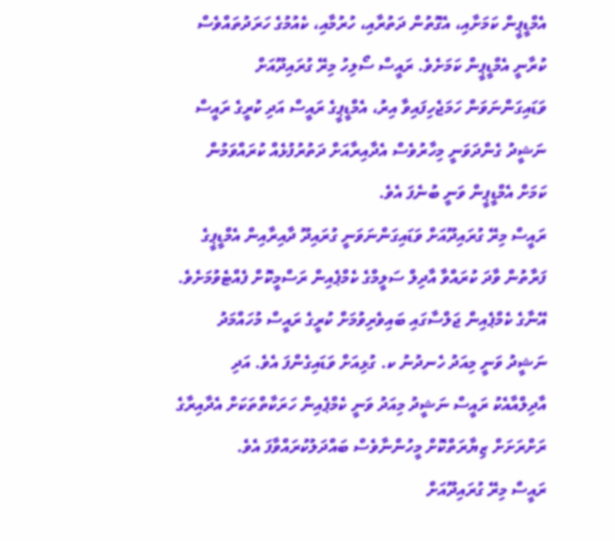އެމްޑީޕީން ކަމަށާއި، އެގޮތުން ދަތުރާއި، ހުރުމާއި، ކެއުމުގެ ހަރަދުތައްވެސް ކުރާނީ އެމްޑީޕީން ކަމަށެވެ. ރައީސް ސޯލިހު މިރޭ ގުރައިދޫއަށް ވަޑައިގަންނަވަން ހަމަޖެހިފައިވާ އިރު، އެމްޑީޕީގެ ރައީސް އަދި ކުރީގެ ރައީސް ނަޝީދު ގެންދަވަނީ މިހާރުވެސް އެދާއިރާއަށް ދަތުރުފުޅެއް ކުރައްވަމުން ކަމަށް އެމްޑީޕީން ވަނީ ބުނެފަ އެވެ.
ރައީސް މިރޭ ގުރައިދޫއަށް ވަޑައިގަންނަވަނީ ގުރައިދޫ ދާއިރާއިން އެމްޑީޕީގެ ފަރާތުން ވާދަ ކުރައްވާ އާދިލް ސަލީމްގެ ކެމްޕެއިން ރަސްމީކޮށް ފެއްޓެވުމަށެވެ. އޭނާގެ ކެމްޕެއިން ޖަލްސާގައި ބައިވެރިވުމަށް ކުރީގެ ރައީސް މުހައްމަދު ނަޝީދު ވަނީ މިއަދު ހެނދުނު ކ. ގުޅިއަށް ވަޑައިގެންފަ އެވެ. އަދި އާދިލްއާއެކު ރައީސް ނަޝީދު މިއަދު ވަނީ ކެމްޕެއިން ހަރަކާތްތަކަށް އެދާއިރާގެ ރަށްރަށަށް ޒިޔާރަތްކޮށް މީހުންނާވެސް ބައްދަލުކުރައްވާފަ އެވެ.
ރައީސް މިރޭ ގުރައިދޫއަށް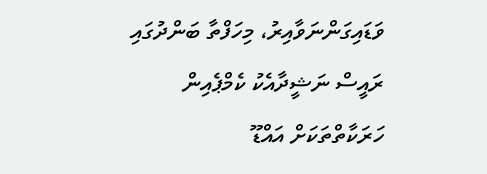ވަޑައިގަންނަވާއިރު، މިހަފްތާ ބަންދުގައި ރައީސް ނަޝީދާއެކު ކެމްޕެއިން ހަރަކާތްތަކަށް އައްޑޫ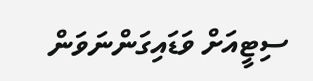ސިޓީއަށް ވަޑައިގަންނަވަން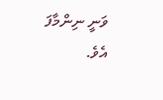ވަނީ ނިންމާފަ އެވެ.